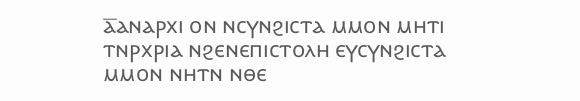ⲁ̅ⲁⲛⲁⲣⲭⲓ ⲟⲛ ⲛⲥⲩⲛϩⲓⲥⲧⲁ ⲙⲙⲟⲛ ⲙⲏⲧⲓ ⲧⲛⲣⲭⲣⲓⲁ ⲛϩⲉⲛⲉⲡⲓⲥⲧⲟⲗⲏ ⲉⲩⲥⲩⲛϩⲓⲥⲧⲁ ⲙⲙⲟⲛ ⲛⲏⲧⲛ ⲛⲑⲉ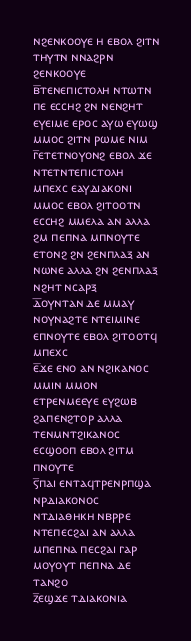ⲛϩⲉⲛⲕⲟⲟⲩⲉ ⲏ ⲉⲃⲟⲗ ϩⲓⲧⲛ ⲧⲏⲩⲧⲛ ⲛⲛⲁϩⲣⲛ ϩⲉⲛⲕⲟⲟⲩⲉ
ⲃ̅ⲧⲉⲛⲉⲡⲓⲥⲧⲟⲗⲏ ⲛⲧⲱⲧⲛ ⲡⲉ ⲉⲥⲥⲏϩ ϩⲛ ⲛⲉⲛϩⲏⲧ ⲉⲩⲉⲓⲙⲉ ⲉⲣⲟⲥ ⲁⲩⲱ ⲉⲩⲱϣ ⲙⲙⲟⲥ ϩⲓⲧⲛ ⲣⲱⲙⲉ ⲛⲓⲙ
ⲅ̅ⲉⲧⲉⲧⲛⲟⲩⲟⲛϩ ⲉⲃⲟⲗ ϫⲉ ⲛⲧⲉⲧⲛⲧⲉⲡⲓⲥⲧⲟⲗⲏ ⲙⲡⲉⲭⲥ ⲉⲁⲩⲇⲓⲁⲕⲟⲛⲓ ⲙⲙⲟⲥ ⲉⲃⲟⲗ ϩⲓⲧⲟⲟⲧⲛ ⲉⲥⲥⲏϩ ⲙⲙⲉⲗⲁ ⲁⲛ ⲁⲗⲗⲁ ϩⲙ ⲡⲉⲡⲛⲁ ⲙⲡⲛⲟⲩⲧⲉ ⲉⲧⲟⲛϩ ϩⲛ ϩⲉⲛⲡⲗⲁⲝ ⲁⲛ ⲛⲱⲛⲉ ⲁⲗⲗⲁ ϩⲛ ϩⲉⲛⲡⲗⲁⲝ ⲛϩⲏⲧ ⲛⲥⲁⲣⲝ
ⲇ̅ⲟⲩⲛⲧⲁⲛ ⲇⲉ ⲙⲙⲁⲩ ⲛⲟⲩⲛⲁϩⲧⲉ ⲛⲧⲉⲓⲙⲓⲛⲉ ⲉⲡⲛⲟⲩⲧⲉ ⲉⲃⲟⲗ ϩⲓⲧⲟⲟⲧϥ ⲙⲡⲉⲭⲥ
ⲉ̅ϫⲉ ⲉⲛⲟ ⲁⲛ ⲛϩⲓⲕⲁⲛⲟⲥ ⲙⲙⲓⲛ ⲙⲙⲟⲛ ⲉⲧⲣⲉⲛⲙⲉⲉⲩⲉ ⲉⲩϩⲱⲃ ϩⲁⲡⲉⲛϩⲧⲟⲣ ⲁⲗⲗⲁ ⲧⲉⲛⲙⲛⲧϩⲓⲕⲁⲛⲟⲥ ⲉⲥϣⲟⲟⲡ ⲉⲃⲟⲗ ϩⲓⲧⲙ ⲡⲛⲟⲩⲧⲉ
ⲋ̅ⲡⲁⲓ ⲉⲛⲧⲁϥⲧⲣⲉⲛⲣⲡϣⲁ ⲛⲣⲇⲓⲁⲕⲟⲛⲟⲥ ⲛⲧⲇⲓⲁⲑⲏⲕⲏ ⲛⲃⲣⲣⲉ ⲛⲧⲉⲡⲉⲥϩⲁⲓ ⲁⲛ ⲁⲗⲗⲁ ⲙⲡⲉⲡⲛⲁ ⲡⲉⲥϩⲁⲓ ⲅⲁⲣ ⲙⲟⲩⲟⲩⲧ ⲡⲉⲡⲛⲁ ⲇⲉ ⲧⲁⲛϩⲟ
ⲍ̅ⲉϣϫⲉ ⲧⲇⲓⲁⲕⲟⲛⲓⲁ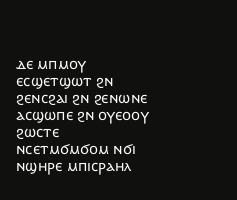ⲇⲉ ⲙⲡⲙⲟⲩ ⲉⲥϣⲉⲧϣⲱⲧ ϩⲛ ϩⲉⲛⲥϩⲁⲓ ϩⲛ ϩⲉⲛⲱⲛⲉ ⲁⲥϣⲱⲡⲉ ϩⲛ ⲟⲩⲉⲟⲟⲩ ϩⲱⲥⲧⲉ ⲛⲥⲉⲧⲙϭⲙϭⲟⲙ ⲛϭⲓ ⲛϣⲏⲣⲉ ⲙⲡⲓⲥⲣⲁⲏⲗ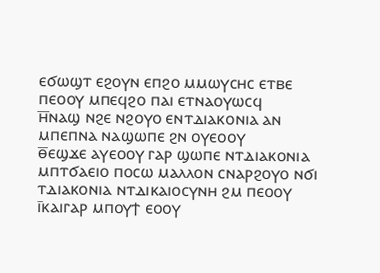ⲉϭⲱϣⲧ ⲉϩⲟⲩⲛ ⲉⲡϩⲟ ⲙⲙⲱⲩⲥⲏⲥ ⲉⲧⲃⲉ ⲡⲉⲟⲟⲩ ⲙⲡⲉϥϩⲟ ⲡⲁⲓ ⲉⲧⲛⲁⲟⲩⲱⲥϥ
ⲏ̅ⲛⲁϣ ⲛϩⲉ ⲛϩⲟⲩⲟ ⲉⲛⲧⲇⲓⲁⲕⲟⲛⲓⲁ ⲁⲛ ⲙⲡⲉⲡⲛⲁ ⲛⲁϣⲱⲡⲉ ϩⲛ ⲟⲩⲉⲟⲟⲩ
ⲑ̅ⲉϣϫⲉ ⲁⲩⲉⲟⲟⲩ ⲅⲁⲣ ϣⲱⲡⲉ ⲛⲧⲇⲓⲁⲕⲟⲛⲓⲁ ⲙⲡⲧϭⲁⲉⲓⲟ ⲡⲟⲥⲱ ⲙⲁⲗⲗⲟⲛ ⲥⲛⲁⲣϩⲟⲩⲟ ⲛϭⲓ ⲧⲇⲓⲁⲕⲟⲛⲓⲁ ⲛⲧⲇⲓⲕⲁⲓⲟⲥⲩⲛⲏ ϩⲙ ⲡⲉⲟⲟⲩ
ⲓ̅ⲕⲁⲓⲅⲁⲣ ⲙⲡⲟⲩϯ ⲉⲟⲟⲩ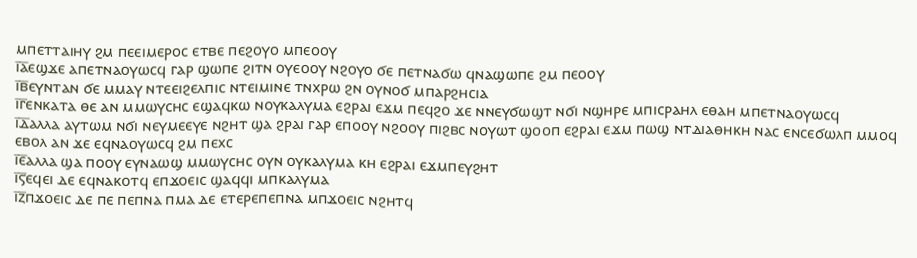ⲙⲡⲉⲧⲧⲁⲓⲏⲩ ϩⲙ ⲡⲉⲉⲓⲙⲉⲣⲟⲥ ⲉⲧⲃⲉ ⲡⲉϩⲟⲩⲟ ⲙⲡⲉⲟⲟⲩ
ⲓ̅ⲁ̅ⲉϣϫⲉ ⲁⲡⲉⲧⲛⲁⲟⲩⲱⲥϥ ⲅⲁⲣ ϣⲱⲡⲉ ϩⲓⲧⲛ ⲟⲩⲉⲟⲟⲩ ⲛϩⲟⲩⲟ ϭⲉ ⲡⲉⲧⲛⲁϭⲱ ϥⲛⲁϣⲱⲡⲉ ϩⲙ ⲡⲉⲟⲟⲩ
ⲓ̅ⲃ̅ⲉⲩⲛⲧⲁⲛ ϭⲉ ⲙⲙⲁⲩ ⲛⲧⲉⲉⲓϩⲉⲗⲡⲓⲥ ⲛⲧⲉⲓⲙⲓⲛⲉ ⲧⲛⲭⲣⲱ ϩⲛ ⲟⲩⲛⲟϭ ⲙⲡⲁⲣϩⲏⲥⲓⲁ
ⲓ̅ⲅ̅ⲉⲛⲕⲁⲧⲁ ⲑⲉ ⲁⲛ ⲙⲙⲱⲩⲥⲏⲥ ⲉϣⲁϥⲕⲱ ⲛⲟⲩⲕⲁⲗⲩⲙⲁ ⲉϩⲣⲁⲓ ⲉϫⲙ ⲡⲉϥϩⲟ ϫⲉ ⲛⲛⲉⲩϭⲱϣⲧ ⲛϭⲓ ⲛϣⲏⲣⲉ ⲙⲡⲓⲥⲣⲁⲏⲗ ⲉⲑⲁⲏ ⲙⲡⲉⲧⲛⲁⲟⲩⲱⲥϥ
ⲓ̅ⲇ̅ⲁⲗⲗⲁ ⲁⲩⲧⲱⲙ ⲛϭⲓ ⲛⲉⲩⲙⲉⲉⲩⲉ ⲛϩⲏⲧ ϣⲁ ϩⲣⲁⲓ ⲅⲁⲣ ⲉⲡⲟⲟⲩ ⲛϩⲟⲟⲩ ⲡⲓϩⲃⲥ ⲛⲟⲩⲱⲧ ϣⲟⲟⲡ ⲉϩⲣⲁⲓ ⲉϫⲙ ⲡⲱϣ ⲛⲧⲇⲓⲁⲑⲏⲕⲏ ⲛⲁⲥ ⲉⲛⲥⲉϭⲱⲗⲡ ⲙⲙⲟϥ ⲉⲃⲟⲗ ⲁⲛ ϫⲉ ⲉϥⲛⲁⲟⲩⲱⲥϥ ϩⲙ ⲡⲉⲭⲥ
ⲓ̅ⲉ̅ⲁⲗⲗⲁ ϣⲁ ⲡⲟⲟⲩ ⲉⲩⲛⲁⲱϣ ⲙⲙⲱⲩⲥⲏⲥ ⲟⲩⲛ ⲟⲩⲕⲁⲗⲩⲙⲁ ⲕⲏ ⲉϩⲣⲁⲓ ⲉϫⲙⲡⲉⲩϩⲏⲧ
ⲓ̅ⲋ̅ⲉϥⲉⲓ ⲇⲉ ⲉϥⲛⲁⲕⲟⲧϥ ⲉⲡϫⲟⲉⲓⲥ ϣⲁϥϥⲓ ⲙⲡⲕⲁⲗⲩⲙⲁ
ⲓ̅ⲍ̅ⲡϫⲟⲉⲓⲥ ⲇⲉ ⲡⲉ ⲡⲉⲡⲛⲁ ⲡⲙⲁ ⲇⲉ ⲉⲧⲉⲣⲉⲡⲉⲡⲛⲁ ⲙⲡϫⲟⲉⲓⲥ ⲛϩⲏⲧϥ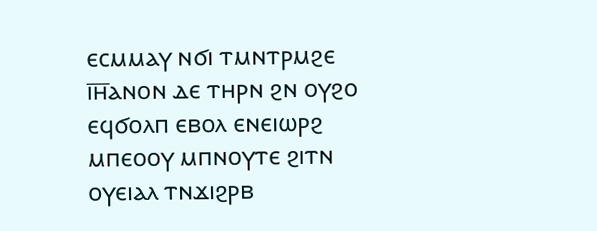ⲉⲥⲙⲙⲁⲩ ⲛϭⲓ ⲧⲙⲛⲧⲣⲙϩⲉ
ⲓ̅ⲏ̅ⲁⲛⲟⲛ ⲇⲉ ⲧⲏⲣⲛ ϩⲛ ⲟⲩϩⲟ ⲉϥϭⲟⲗⲡ ⲉⲃⲟⲗ ⲉⲛⲉⲓⲱⲣϩ ⲙⲡⲉⲟⲟⲩ ⲙⲡⲛⲟⲩⲧⲉ ϩⲓⲧⲛ ⲟⲩⲉⲓⲁⲗ ⲧⲛϫⲓϩⲣⲃ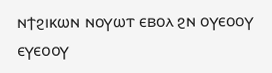ⲛϯϩⲓⲕⲱⲛ ⲛⲟⲩⲱⲧ ⲉⲃⲟⲗ ϩⲛ ⲟⲩⲉⲟⲟⲩ ⲉⲩⲉⲟⲟⲩ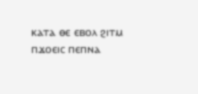ⲕⲁⲧⲁ ⲑⲉ ⲉⲃⲟⲗ ϩⲓⲧⲙ ⲡϫⲟⲉⲓⲥ ⲡⲉⲡⲛⲁ